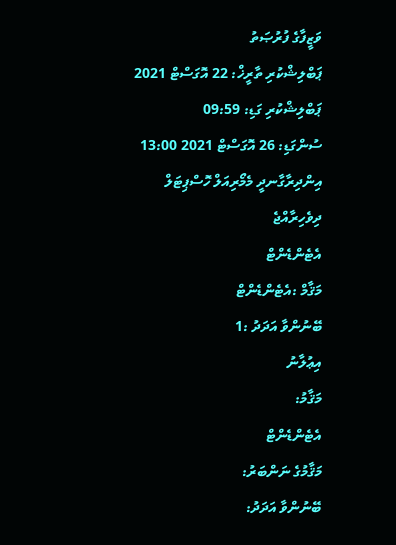ވަޒީފާގެ ފުރުޞަތު
ޕަބްލިޝްކުރި ތާރީޚް: 22 އޮގަސްޓް 2021
ޕަބްލިޝްކުރި ގަޑި: 09:59
ސުންގަޑި: 26 އޮގަސްޓް 2021 13:00
އިންދިރާގާނދީ މެމޯރިއަލް ހޮސްޕިޓަލް
ދިވެހިރާއްޖެ
އެޓެންޑެންޓް
މަޤާމް :އެޓެންޑެންޓް
ބޭނުންވާ އަދަދު :1
އިޢުލާނު
މަޤާމު:
އެޓެންޑެންޓް
މަޤާމުގެ ނަންބަރު:
ބޭނުންވާ އަދަދު: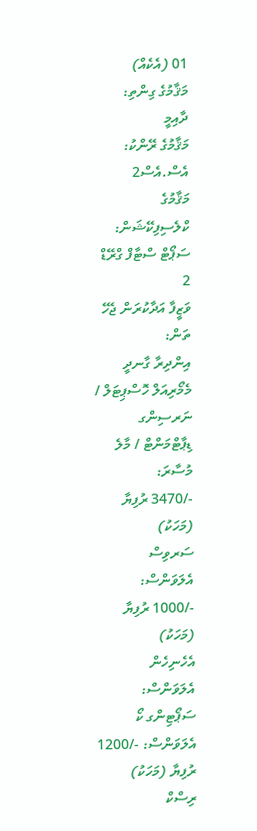01 (އެކެއް)
މަޤާމުގެ ގިންތި:
ދާއިމީ
މަޤާމުގެ ރޭންކު:
އެސް.އެސް2
މަޤާމުގެ ކްލެސިފިކޭޝަން:
ސަޕޯޓް ސްޓާފް ގްރޭޑް 2
ވަޒީފާ އަދާކުރަން ޖެހޭ ތަން:
އިންދިރާ ގާނދީ މެމޯރިއަލް ހޮސްޕިޓަލް / ނަރސިންގ ޑިޕާޓްމަންޓް / މާލެ
މުސާރަ:
-/3470 ރުފިޔާ (މަހަކު)
ސަރވިސް އެލަވަންސް:
-/1000 ރުފިޔާ (މަހަކު)
އެހެނިހެން އެލަވަންސް:
ސަޕޯޓިންގ ކޯ އެލަވަންސް: -/1200 ރުފިޔާ (މަހަކު)
ރިސްކް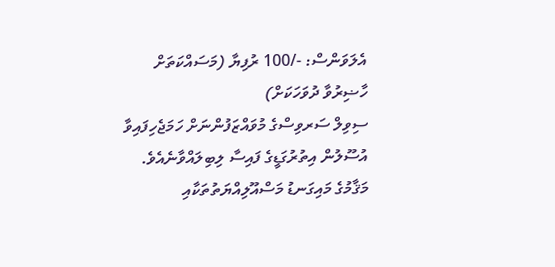އެލަވަންސް: -/100 ރުފިޔާ (މަސައްކަތަށް ހާޟިރުވާ ދުވަހަކަށް)
ސިވިލް ސަރވިސްގެ މުވައްޒަފުންނަށް ހަމަޖެހިފައިވާ އުސޫލުން އިތުރުގަޑީގެ ފައިސާ ލިބިލައްވާނެއެވެ.
މަޤާމުގެ މައިގަނޑު މަސްއޫލިއްޔަތުތަކާއި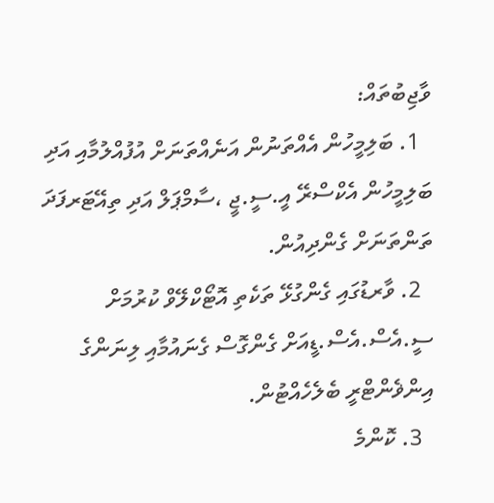ވާޖިބުތައް:
  1. ބަލިމީހުން އެއްތަނުން އަނެއްތަނަށް އުފުއްލުމާއި އަދި ބަލިމީހުން އެކްސްރޭ އީ.ސީ.ޖީ ،ސާމްޕަލް އަދި ތިއޭޓަރފަދަ ތަންތަނަށް ގެންދިއުން.
  2. ވާރޑުގައި ގެންގުޅޭ ތަކެތި އޮޓޯކްލޭވް ކުރުމަށް ސީ.އެސް.އެސް.ޑީއަށް ގެންގޮސް ގެނައުމާއި ލިނަންގެ އިންޥެންޓްރީ ބެލެހެއްޓުން.
  3. ކޮންމެ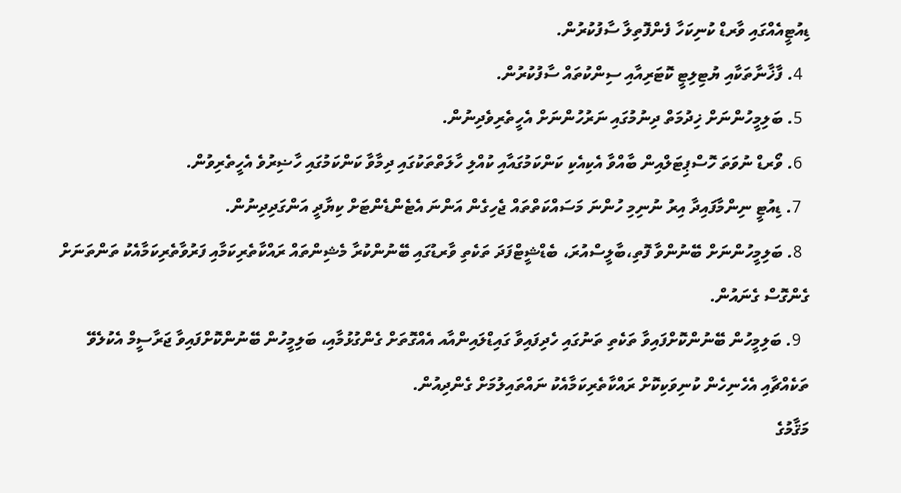ޑިއުޓީއެއްގައި ވާރޑް ކުނިކަހާ ފެންފޮތިލާ ސާފުކުރުން.
  4. ފާޚާނާތަކާއި ޔުޓިލިޓީ ކޮޓަރިއާއި ސިންކުތައް ސާފުކުރުން.
  5. ބަލިމީހުންނަށް ޚިދުމަތް ދިނުމުގައި ނަރުހުންނަށް އެހީތެރިވެދިނުން.
  6. ވޯރޑް ނުވަތަ ހޮސްޕިޓަލްއިން ބާއްވާ އެކިއެކި ކަންކަމުގައާއި ކުއްލި ހާލަތްތަކުގައި ދިމާވާ ކަންކަމުގައި ހާޟިރުވެ އެހީތެރިވުން.
  7. ޑިއުޓީ ނިންމާފައިދާ އިރު ނުނިމި ހުންނަ މަސައްކަތްތައް ޖެހިގެން އަންނަ އެޓެންޑެންޓަށް ކިޔާދީ އަންގަދިދިނުން.
  8. ބަލިމީހުންނަށް ބޭނުންވާ ފޮތި،ބާލީސްއުރަ، ބެޑްޝީޓްފަދަ ތަކެތި ވާރޑުގައި ބޭނުންކުރާ މެޝިންތައް ރައްކާތެރިކަމާއި ފަރުވާތެރިކަމާއެކު ތަންތަނަށް ގެންގޮސް ގެނައުން.
  9. ބަލިމީހުން ބޭނުންކޮށްފައިވާ ތަކެތި ތަނުގައި ހެދިފައިވާ ގައިޑްލައިންއާއ އެއްގޮތަށް ގެންގުޅުމާއި، ބަލިމީހުން ބޭނުންކޮށްފައިވާ ޖަރާސީމް އެކުލެވޭ ތަކެއްޗާއި އެހެނިހެން ކުނިވަކިކޮށް ރައްކާތެރިކަމާއެކު ނައްތައިލުމަށް ގެންދިއުން.
މަޤާމުގެ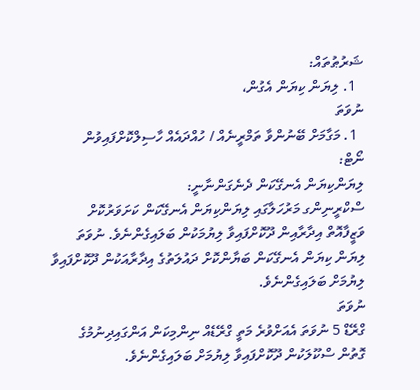ޝަރުޠުތައް:
  1. ލިޔަން ކިޔަން އެގުން،
ނުވަތަ
  1. މަގާމަށް ބޭނުންވާ ތަމްރީނެއް / ހުއްދައެއް ހާސިލްކޮށްފައިވުން
ނޯޓް:
ލިޔަންކިޔަން އެނގޭކަން ދެނެގަންނާނީ:
ސްކްރީނިންގ މަރުހަލާގައި ލިޔަންކިޔަން އެނގޭކަން ކަށަވަރުކޮށް ވަޒީފާއޮތް އިދާރާއިން ދޫކޮށްފައިވާ ލިޔުމަކުން ބަލައިގެންނެވެ. ނުވަތަ
ލިޔަން ކިޔަން އެނގޭކަން ބަޔާންކޮށް ދައުލަތުގެ އިދާރާއަކުން ދޫކޮށްފައިވާ ލިޔުމަށް ބަލައިގެންނެވެ.
ނުވަތަ
ގްރޭޑް 5 ނުވަތަ އެއަށްވުރެ މަތީ ގްރޭޑެއް ނިންމިކަން އަންގައިދިނުމުގެ ގޮތުން ސްކޫލަކުން ދޫކޮށްފައިވާ ލިޔުމަށް ބަލައިގެންނެވެ.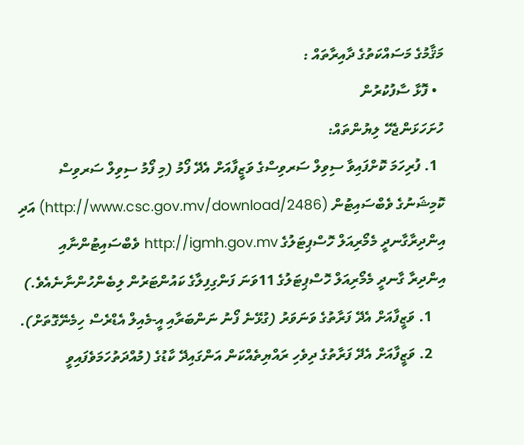މަޤާމުގެ މަސައްކަތުގެ ދާއިރާތައް :
  • ފޮޅާ ސާފުކުރުން
ހުށަހަޅަންޖެހޭ ލިޔުންތައް:
  1. ފުރިހަމަ ކޮށްފައިވާ ސިވިލް ސަރވިސްގެ ވަޒީފާއަށް އެދޭ ފޯމު (މި ފޯމު ސިވިލް ސަރވިސް ކޮމިޝަނުގެ ވެބްސައިޓުން (http://www.csc.gov.mv/download/2486) އަދި އިންދިރާގާނދީ މެމޯރިއަލް ހޮސްޕިޓަލުގެ http://igmh.gov.mv ވެބްސައިޓުންނާއި  އިންދިރާ ގާނދީ މެމޯރިއަލް ހޮސްޕިޓަލުގެ 11ވަނަ ފަންގިފިލާގެ ކައުންޓަރުން ލިބެންހުންނާނެއެވެ.)
    1. ވަޒީފާއަށް އެދޭ ފަރާތުގެ ވަނަވަރު (ގުޅޭނެ ފޯނު ނަންބަރާއި އީ-މެއިލް އެޑްރެސް ހިމެނޭގޮތަށް).
    2. ވަޒީފާއަށް އެދޭ ފަރާތުގެ ދިވެހި ރައްޔިތެއްކަން އަންގައިދޭ ކާޑުގެ (މުއްދަތުހަމަވެފައިވީ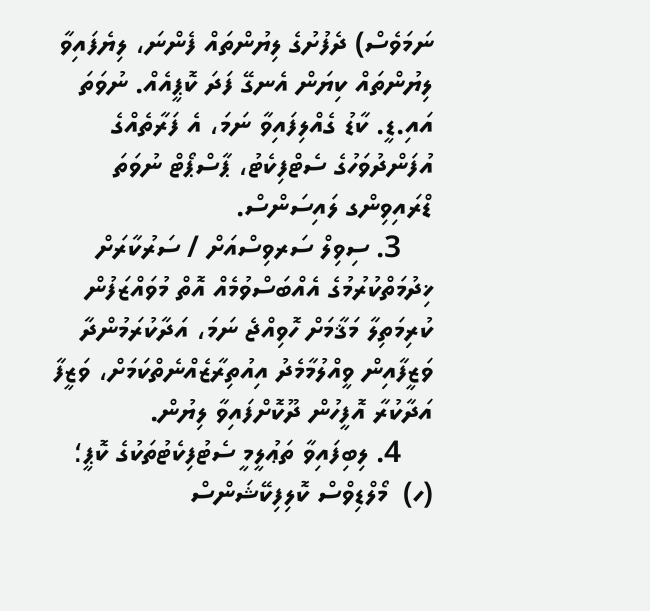ނަމަވެސް) ދެފުށުގެ ލިޔުންތައް ފެންނަ، ލިޔެފައިވާ ލިޔުންތައް ކިޔަން އެނގޭ ފަދަ ކޮޕީއެއް. ނުވަތަ އައި.ޑީ. ކާޑު ގެއްލިފައިވާ ނަމަ، އެ ފަރާތެއްގެ އުފަންދުވަހުގެ ސެޓްފިކެޓު، ޕާސްޕޯޓް ނުވަތަ ޑްރައިވިންގ ލައިސަންސް.
    3. ސިވިލް ސަރވިސްއަށް / ސަރުކާރަށް ޚިދުމަތްކުރުމުގެ އެއްބަސްވުމެއް އޮތް މުވައްޒަފުން ކުރިމަތިލާ މަޤާމަށް ހޮވިއްޖެ ނަމަ، އަދާކުރަމުންދާ ވަޒީފާއިން ވީއްލުމާމެދު އިއުތިރާޒެއްނެތްކަމަށް، ވަޒީފާ އަދާކުރާ އޮފީހުން ދޫކޮށްފައިވާ ލިޔުން.
    4. ލިބިފައިވާ ތަޢުލީމީ ސެޓުފިކެޓުތަކުގެ ކޮޕީ؛
(ހ)  މޯލްޑިވްސް ކޮލިފިކޭޝަންސް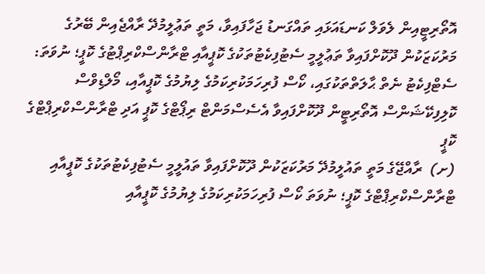އޮތޯރިޓީއިން ލެވަލް ކަނޑައަޅައި ތައްގަނޑު ޖަހާފައިވާ، މަތީ ތަޢުލީމުދޭ ރާއްޖެއިން ބޭރުގެ މަރުކަޒަކުން ދޫކޮށްފައިވާ ތަޢުލީމީ ސެޓުފިކެޓުތަކުގެ ކޮޕީއާއި ޓްރާންސްކްރިޕްޓުގެ ކޮޕީ؛ ނުވަތަ: ސެޓްފިކެޓު ނެތް ޙާލަތްތަކުގައި، ކޯސް ފުރިހަމަކުރިކަމުގެ ލިޔުމުގެ ކޮޕީއާއި، މޯލްޑިވްސް ކޮލިފިކޭޝަންސް އޮތޯރިޓީން ދޫކޮށްފައިވާ އެސެސްމަންޓް ރިޕޯޓްގެ ކޮޕީ އަދި ޓްރާންސްކްރިޕްޓްގެ ކޮޕީ
(ށ)  ރާއްޖޭގެ މަތީ ތައުލީމުދޭ މަރުކަޒަކުން ދޫކޮށްފައިވާ ތައުލީމީ ސެޓުފިކެޓުތަކުގެ ކޮޕީއާއި ޓްރާންސްކްރިޕްޓްގެ ކޮޕީ؛ ނުވަތަ ކޯސް ފުރިހަމަކުރިކަމުގެ ލިޔުމުގެ ކޮޕީއާއި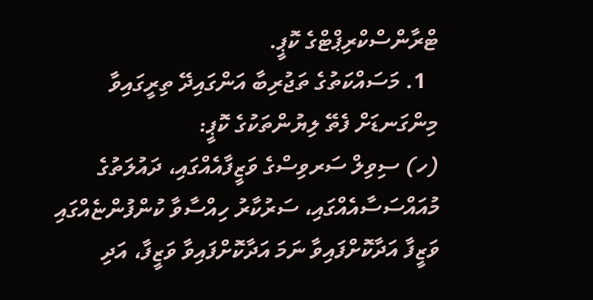ޓްރާންސްކްރިޕްޓްގެ ކޮޕީ.
  1. މަސައްކަތުގެ ތަޖުރިބާ އަންގައިދޭ ތިރީގައިވާ މިންގަނޑަށް ފެތޭ ލިޔުންތަކުގެ ކޮޕީ:
(ހ) ސިވިލް ސަރވިސްގެ ވަޒީފާއެއްގައި، ދައުލަތުގެ މުއައްސަސާއެއްގައި، ސަރުކާރު ހިއްސާވާ ކުންފުންޏެއްގައި ވަޒީފާ އަދާކޮށްފައިވާ ނަމަ އަދާކޮށްފައިވާ ވަޒީފާ، އަދި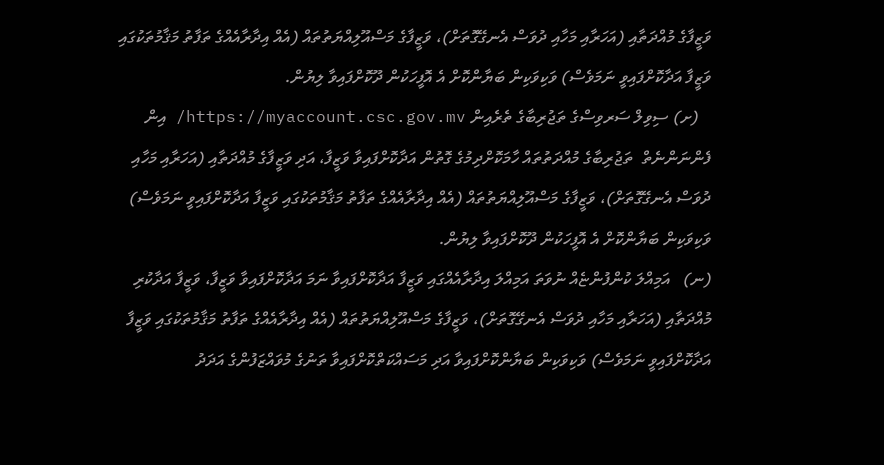ވަޒީފާގެ މުއްދަތާއި (އަހަރާއި މަހާއި ދުވަސް އެނގޭގޮތަށް)، ވަޒީފާގެ މަސްއޫލިއްޔަތުތައް (އެއް އިދާރާއެއްގެ ތަފާތު މަޤާމުތަކުގައި ވަޒީފާ އަދާކޮށްފައިވީ ނަމަވެސް) ވަކިވަކިން ބަޔާންކޮށް އެ އޮފީހަކުން ދޫކޮށްފައިވާ ލިޔުން.
   (ށ) ސިވިލް ސަރވިސްގެ ތަޖުރިބާގެ ތެރެއިން https://myaccount.csc.gov.mv/ އިން ފެންނަންނެތް  ތަޖުރިބާގެ މުއްދަތުތައް ހާމަކޮށްދިމުގެ ގޮތުން އަދާކޮށްފައިވާ ވަޒީފާ، އަދި ވަޒީފާގެ މުއްދަތާއި (އަހަރާއި މަހާއި ދުވަސް އެނގޭގޮތަށް)، ވަޒީފާގެ މަސްއޫލިއްޔަތުތައް (އެއް އިދާރާއެއްގެ ތަފާތު މަޤާމުތަކުގައި ވަޒީފާ އަދާކޮށްފައިވީ ނަމަވެސް) ވަކިވަކިން ބަޔާންކޮށް އެ އޮފީހަކުން ދޫކޮށްފައިވާ ލިޔުން.
(ނ)   އަމިއްލަ ކުންފުންޏެއް ނުވަތަ އަމިއްލަ އިދާރާއެއްގައި ވަޒީފާ އަދާކޮށްފައިވާ ނަމަ އަދާކޮށްފައިވާ ވަޒީފާ، ވަޒީފާ އަދާކުރި މުއްދަތާއި (އަހަރާއި މަހާއި ދުވަސް އެނގޭގޮތަށް)، ވަޒީފާގެ މަސްއޫލިއްޔަތުތައް (އެއް އިދާރާއެއްގެ ތަފާތު މަޤާމުތަކުގައި ވަޒީފާ އަދާކޮށްފައިވީ ނަމަވެސް) ވަކިވަކިން ބަޔާންކޮށްފައިވާ އަދި މަސައްކަތްކޮށްފައިވާ ތަނުގެ މުވައްޒަފުންގެ އަދަދު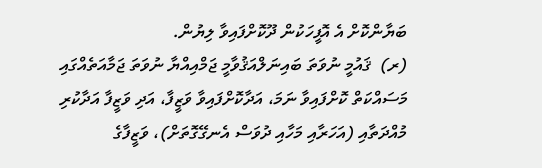ބަޔާންކޮށް އެ އޮފީހަކުން ދޫކޮށްފައިވާ ލިޔުން.
(ރ)  ޤައުމީ ނުވަތަ ބައިނަލްއަޤުވާމީ ޖަމްއިއްޔާ ނުވަތަ ޖަމާއަތެއްގައި މަސައްކަތް ކޮށްފައިވާ ނަމަ، އަދާކޮށްފައިވާ ވަޒީފާ، އަދި ވަޒީފާ އަދާކުރި މުއްދަތާއި (އަހަރާއި މަހާއި ދުވަސް އެނގޭގޮތަށް)، ވަޒީފާގެ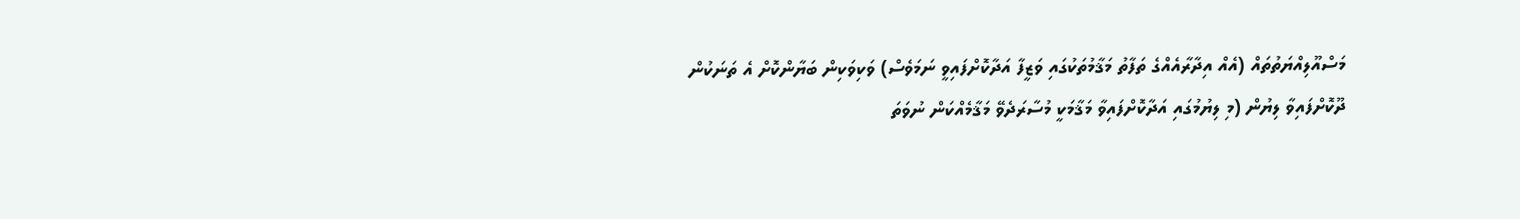މަސްއޫލިއްޔަތުތައް (އެއް އިދާރާއެއްގެ ތަފާތު މަޤާމުތަކުގައި ވަޒީފާ އަދާކޮށްފައިވީ ނަމަވެސް) ވަކިވަކިން ބަޔާންކޮށް އެ ތަނަކުން ދޫކޮށްފައިވާ ލިޔުން (މި ލިޔުމުގައި އަދާކޮށްފައިވާ މަޤާމަކީ މުސާރަދެވޭ މަޤާމެއްކަން ނުވަތަ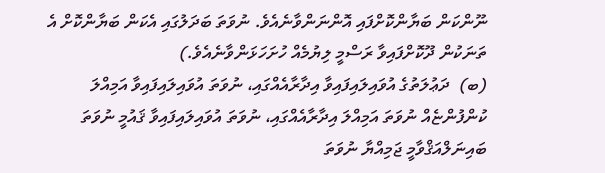ނޫންކަން ބަޔާންކޮށްފައި އޮންނަންވާނެއެވެ. ނުވަތަ ބަދަލުގައި އެކަން ބަޔާންކޮށް އެ ތަނަކުން ދޫކޮށްފައިވާ ރަސްމީ ލިޔުމެއް ހުށަހަޅަންވާނެއެވެ.)
(ބ)  ދަޢުލަތުގެ އުވައިލައިފައިވާ އިދާރާއެއްގައި، ނުވަތަ އުވައިލައިފައިވާ އަމިއްލަ ކުންފުންޏެއް ނުވަތަ އަމިއްލަ އިދާރާއެއްގައި، ނުވަތަ އުވައިލައިފައިވާ ޤައުމީ ނުވަތަ ބައިނަލްއަޤްވާމީ ޖަމިއްޔާ ނުވަތަ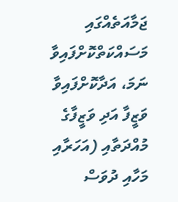ޖަމާއަތެއްގައި މަސައްކަތްކޮށްފައިވާ ނަމަ، އަދާކޮށްފައިވާ ވަޒީފާ އަދި ވަޒީފާގެ މުއްދަތާއި (އަހަރާއި މަހާއި ދުވަސް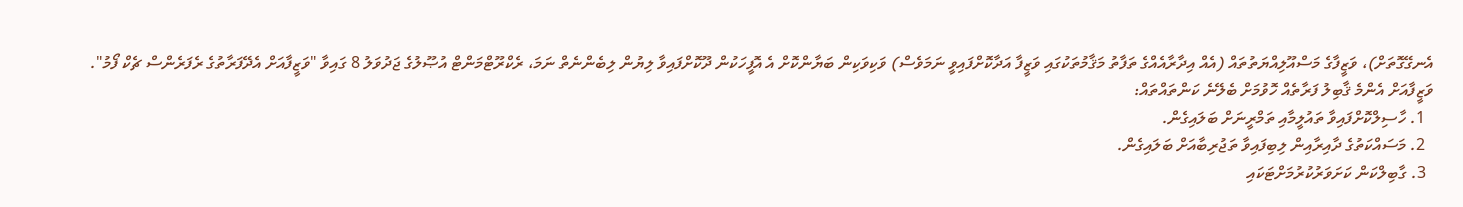އެނގޭގޮތަށް)، ވަޒީފާގެ މަސްއޫލިއްޔަތުތައް (އެއް އިދާރާއެއްގެ ތަފާތު މަޤާމުތަކުގައި ވަޒީފާ އަދާކޮށްފައިވީ ނަމަވެސް) ވަކިވަކިން ބަޔާންކޮށް އެ އޮފީހަކުން ދޫކޮށްފައިވާ ލިޔުން ލިބެންނެތް ނަމަ، ރެކްރޫޓްމަންޓް އުޞޫލުގެ ޖަދުވަލު 8 ގައިވާ "ވަޒީފާއަށް އެދޭފަރާތުގެ ރެފަރެންސް ޗެކް ފޯމު".
ވަޒީފާއަށް އެންމެ ޤާބިލު ފަރާތެއް ހޮވުމަށް ބެލޭނެ ކަންތައްތައް:
  1. ހާސިލްކޮށްފައިވާ ތައުލީމާއި ތަމްރީނަށް ބަލައިގެން.
  2. މަސައްކަތުގެ ދާއިރާއިން ލިބިފައިވާ ތަޖުރިބާއަށް ބަލައިގެން.
  3. ގާބިލްކަން ކަށަވަރުކުރުމަށްޓަކައި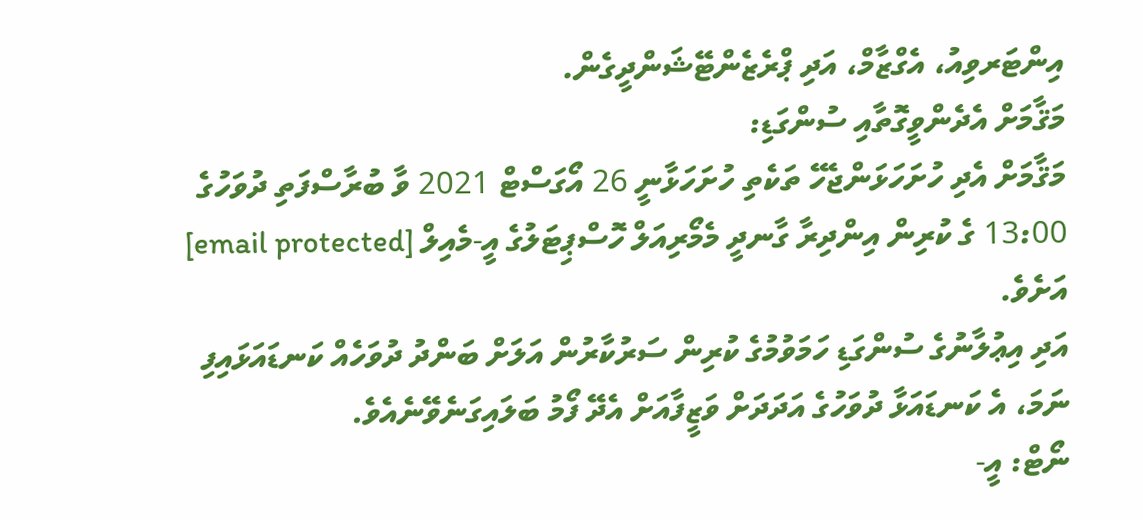އިންޓަރވިއު، އެގްޒާމް، އަދި ޕްރެޒެންޓޭޝަންދީގެން.
މަޤާމަށް އެދެންވީގޮތާއި ސުންގަޑި:
މަޤާމަށް އެދި ހުށަހަޅަންޖެހޭ ތަކެތި ހުށަހަޅާނީ 26 އޯގަސްޓް 2021 ވާ ބުރާސްފަތި ދުވަހުގެ 13:00 ގެ ކުރިން އިންދިރާ ގާނދީ މެމޯރިއަލް ހޮސްޕިޓަލުގެ އީ-މެއިލް [email protected] އަށެވެ.
އަދި އިޢުލާނުގެ ސުންގަޑި ހަމަވުމުގެ ކުރިން ސަރުކާރުން އަލަށް ބަންދު ދުވަހެއް ކަނޑައަޅައިފި ނަމަ، އެ ކަނޑައަޅާ ދުވަހުގެ އަދަދަށް ވަޒީފާއަށް އެދޭ ފޯމު ބަލައިގަނެވޭނެއެވެ.
ނޯޓް: އީ-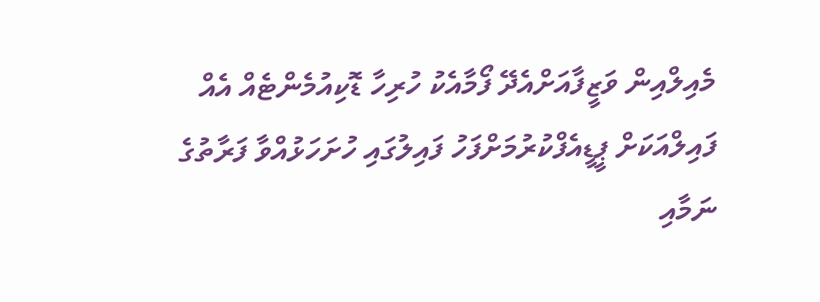މެއިލްއިން ވަޒީފާއަށްއެދޭ ފޯމާއެކު ހުރިހާ ޑޮކިއުމެންޓެއް އެއް ފައިލްއަކަށް ޕީޑީއެފްކުރުމަށްފަހު ފައިލުގައި ހުށަހަޅުއްވާ ފަރާތުގެ ނަމާއި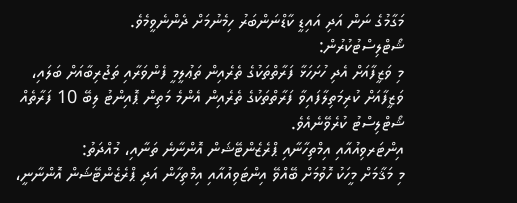މަގާމުގެ ނަން އަދި އައިޑީ ކާޑްނަންބަރު ހިމެނުމަށް ދެންނެވީމެވެ.
ޝޯޓްލިސްޓުކުރުން:
މި ވަޒީފާއަށް އެދި ހުށަހަޅާ ފަރާތްތަކުގެ ތެރެއިން ތަޢުލީމީ ފެންވަރާއި ތަޖުރިބާއަށް ބަލައި، ވަޒީފާއަށް ކުރިމަތިލާފައިވާ ފަރާތްތަކުގެ ތެރެއިން އެންމެ މަތިން ޕޮއިންޓު ލިބޭ 10 ފަރާތެއް ޝޯޓްލިސްޓު ކުރެވޭނެއެވެ.
އިންޓަރވިއުއާއި އިމްތިހާނާއި ޕްރެޒެންޓޭޝަން އޮންނާނެ ތަނާއި، މުއްދަތު:
މި މަޤާމަށް މީހަކު ހޮވުމަށް ބޭއްވޭ އިންޓަވިއުއާއި އިމްތިހާން އަދި ޕްރެޒެންޓޭޝަން އޮންނާނީ،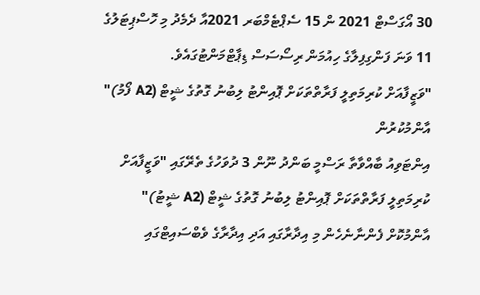30 އޯގަސްޓް 2021 ން 15 ސެޕްޓެމްބަރ 2021އާ ދެމެދު މި ހޮސްޕިޓަލުގެ 11 ވަނަ ފަންގިފިލާގެ ހިއުމަން ރިސޯސަސް ޑިޕާޓްމަންޓުގައެވެ.
"ވަޒީފާއަށް ކުރިމަތިލީ ފަރާތްތަކަށް ޕޮއިންޓު ލިބުނު ގޮތުގެ ޝީޓް (A2 ފޯމު)" އާންމުކުރުން
އިންޓަވިއު ބާއްވާތާ ރަސްމީ ބަންދު ނޫން 3 ދުވަހުގެ ތެރޭގައި "ވަޒީފާއަށް ކުރިމަތިލީ ފަރާތްތަކަށް ޕޮއިންޓު ލިބުނު ގޮތުގެ ޝީޓް (A2 ޝީޓު)" އާންމުކޮށް ފެންނާނެހެން މި އިދާރާގައި އަދި އިދާރާގެ ވެބްސައިޓްގައި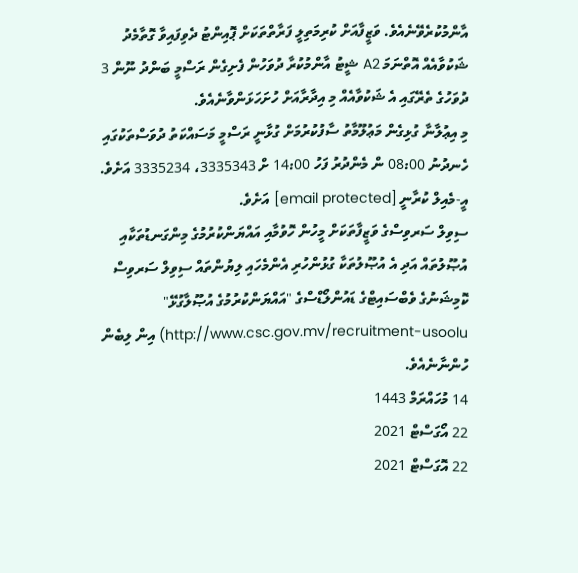އާންމުކުރެވޭނެއެވެ. ވަޒީފާއަށް ކުރިމަތިލީ ފަރާތްތަކަށް ޕޮއިންޓު ދެވިފައިވާ ގޮތާމެދު ޝަކުވާއެއް އޮތްނަމަ A2 ޝީޓު އާންމުކުރާ ދުވަހުން ފެށިގެން ރަސްމީ ބަންދު ނޫން 3 ދުވަހުގެ ތެރޭގައި އެ ޝަކުވާއެއް މި އިދާރާއަށް ހުށަހަޅަންވާނެއެވެ.
މި އިޢުލާނާ ގުޅިގެން މަޢުލޫމާތު ސާފުކުރުމަށް ގުޅާނީ ރަސްމީ މަސައްކަތު ދުވަސްތަކުގައި ހެނދުނު 08:00 ން މެންދުރު ފަހު 14:00 ށް 3335343، 3335234 އަށެވެ. އީ-މެއިލް ކުރާނީ [email protected] އަށެވެ.
ސިވިލް ސަރވިސްގެ ވަޒީފާތަކަށް މީހުން ހޮވުމާއި އައްޔަންކުރުމުގެ މިންގަނޑުތަކާއި އުޞޫލުތައް އަދި އެ އުޞޫލުތަކާ ގުޅުންހުރި އެންމެހައި ލިޔުންތައް ސިވިލް ސަރވިސް ކޮމިޝަނުގެ ވެބްސައިޓްގެ ޑައުންލޯޑްސްގެ "އައްޔަންކުރުމުގެ އުޞޫލާގުޅޭ" http://www.csc.gov.mv/recruitment-usoolu) އިން ލިބެން ހުންނާނެއެވެ.
14 މުހައްރަމް 1443
22 އޯގަސްޓް 2021
22 އޮގަސްޓް 2021